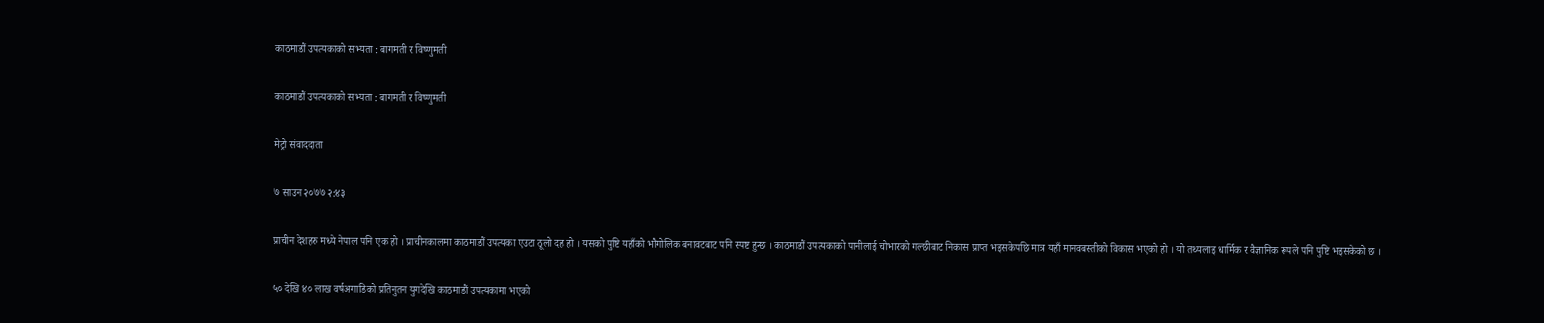काठमाडौं उपत्यकाको सभ्यता : बागमती र विष्णुमती

काठमाडौं उपत्यकाको सभ्यता : बागमती र विष्णुमती

मेट्रो संवाददाता

७ साउन २०७७ २:४३

प्राचीन देशहरु मध्ये नेपाल पनि एक हो । प्राचीनकालमा काठमाडौं उपत्यका एउटा ठूलो दह हो । यसको पुष्टि यहाँको भौगोलिक बनावटबाट पनि स्पष्ट हुन्छ । काठमाडौं उपत्यकाको पानीलाई चोभारको गल्छीबाट निकास प्राप्त भइसकेपछि मात्र यहाँ मानवबस्तीको विकास भएको हो । यो तथ्यलाइ धार्मिक र वैज्ञानिक रूपले पनि पुष्टि भइसकेको छ ।

५० देखि ४० लाख वर्षअगाडिको प्रतिनुतन युगदेखि काठमाडौं उपत्यकामा भएको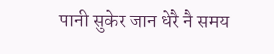पानी सुकेर जान धेरै नै समय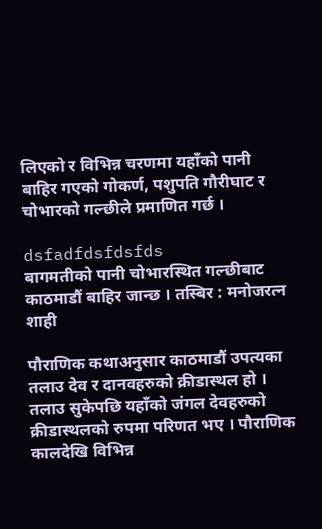लिएको र विभिन्न चरणमा यहाँको पानी बाहिर गएको गोकर्ण, पशुपति गौरीघाट र चोभारको गल्छीले प्रमाणित गर्छ ।

dsfadfdsfdsfds
बागमतीको पानी चोभारस्थित गल्छीबाट काठमाडौं बाहिर जान्छ । तस्बिर : मनोजरत्न शाही

पौराणिक कथाअनुसार काठमाडौं उपत्यका तलाउ देव र दानवहरुको क्रीडास्थल हो । तलाउ सुकेपछि यहाँको जंगल देवहरुको क्रीडास्थलको रुपमा परिणत भए । पौराणिक कालदेखि विभिन्न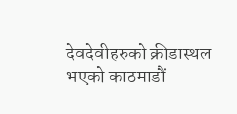देवदेवीहरुको क्रीडास्थल भएको काठमाडौं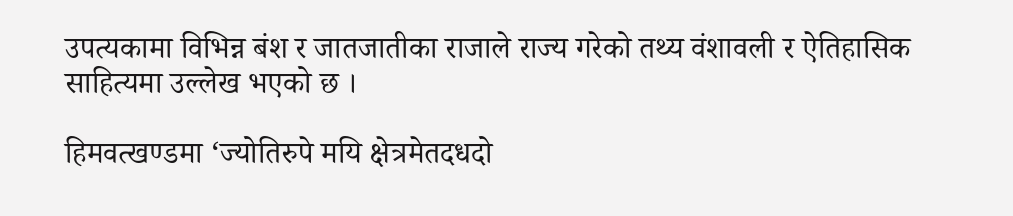उपत्यकामा विभिन्न बंश र जातजातीका राजाले राज्य गरेको तथ्य वंशावली र ऐतिहासिक साहित्यमा उल्लेख भएको छ ।

हिमवत्खण्डमा ‘ज्योतिरुपे मयि क्षेत्रमेतदधदो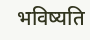भविष्यति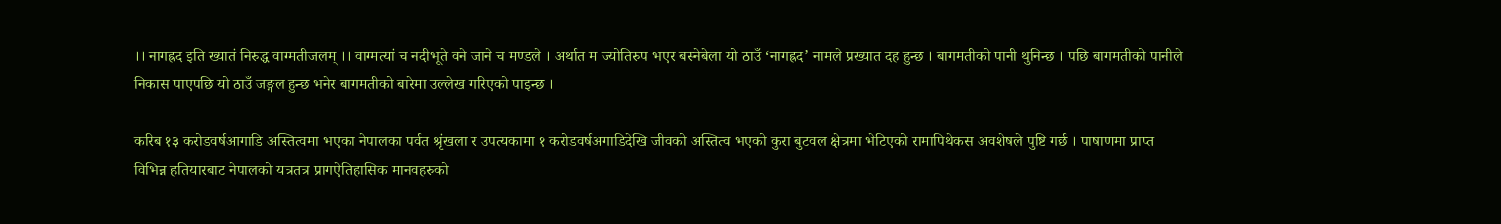।। नागह्रद इति ख्यातं निरुद्ध वाग्मतीजलम् ।। वाग्मत्यां च नदीभूते वने जाने च मण्डले । अर्थात म ज्योतिरुप भएर बस्नेबेला यो ठाउँ ‘नागह्रद’ नामले प्रख्यात दह हुन्छ । बागमतीको पानी थुनिन्छ । पछि बागमतीको पानीले निकास पाएपछि यो ठाउँ जङ्गल हुन्छ भनेर बागमतीको बारेमा उल्लेख गरिएको पाइन्छ ।

करिब १३ करोडवर्षआगाडि अस्तित्वमा भएका नेपालका पर्वत श्रृंखला र उपत्यकामा १ करोडवर्षअगाडिदेखि जीवको अस्तित्व भएको कुरा बुटवल क्षेत्रमा भेटिएको रामापिथेकस अवशेषले पुष्टि गर्छ । पाषाणमा प्राप्त विभिन्न हतियारबाट नेपालको यत्रतत्र प्रागऐतिहासिक मानवहरुको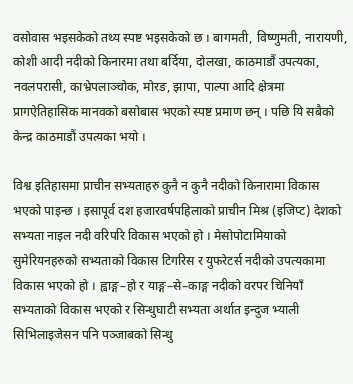वसोवास भइसकेको तथ्य स्पष्ट भइसकेको छ । बागमती, विष्णुमती, नारायणी, कोशी आदी नदीको किनारमा तथा बर्दिया, दोलखा, काठमाडौं उपत्यका, नवलपरासी, काभ्रेपलाञ्चोक, मोरङ, झापा, पाल्पा आदि क्षेत्रमा प्रागऐतिहासिक मानवको बसोबास भएको स्पष्ट प्रमाण छन् । पछि यि सबैको केन्द्र काठमाडौं उपत्यका भयो ।

विश्व इतिहासमा प्राचीन सभ्यताहरु कुनै न कुनै नदीको किनारामा विकास भएको पाइन्छ । इसापूर्व दश हजारवर्षपहिलाको प्राचीन मिश्र (इजिप्ट) देशको सभ्यता नाइल नदी वरिपरि विकास भएको हो । मेसोपोटामियाको सुमेरियनहरुको सभ्यताको विकास टिगरिस र युफरेटर्स नदीको उपत्यकामा विकास भएको हो । ह्वाङ्ग–हो र याङ्ग–से–काङ्ग नदीको वरपर चिनियाँ सभ्यताको विकास भएको र सिन्धुघाटी सभ्यता अर्थात इन्दुज भ्याली सिभिलाइजेसन पनि पञ्जाबको सिन्धु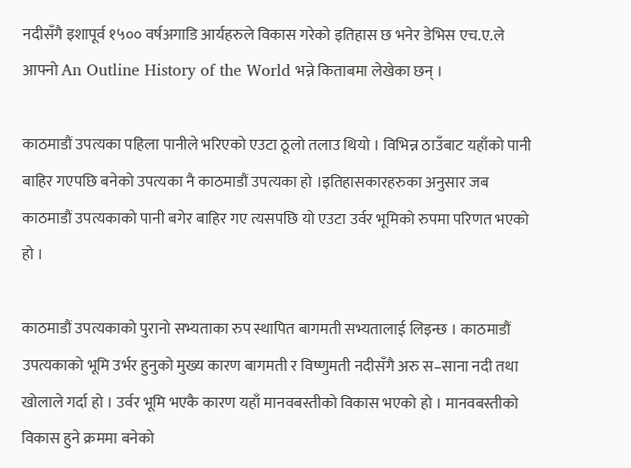नदीसँगै इशापूर्व १५०० वर्षअगाडि आर्यहरुले विकास गरेको इतिहास छ भनेर डेभिस एच.ए.ले आफ्नो An Outline History of the World भन्ने किताबमा लेखेका छन् ।

काठमाडौं उपत्यका पहिला पानीले भरिएको एउटा ठूलो तलाउ थियो । विभिन्न ठाउँबाट यहाँको पानी बाहिर गएपछि बनेको उपत्यका नै काठमाडौं उपत्यका हो ।इतिहासकारहरुका अनुसार जब काठमाडौं उपत्यकाको पानी बगेर बाहिर गए त्यसपछि यो एउटा उर्वर भूमिको रुपमा परिणत भएको हो ।

काठमाडौं उपत्यकाको पुरानो सभ्यताका रुप स्थापित बागमती सभ्यतालाई लिइन्छ । काठमाडौं उपत्यकाको भूमि उर्भर हुनुको मुख्य कारण बागमती र विष्णुमती नदीसँगै अरु स–साना नदी तथा खोलाले गर्दा हो । उर्वर भूमि भएकै कारण यहाँ मानवबस्तीको विकास भएको हो । मानवबस्तीको विकास हुने क्रममा बनेको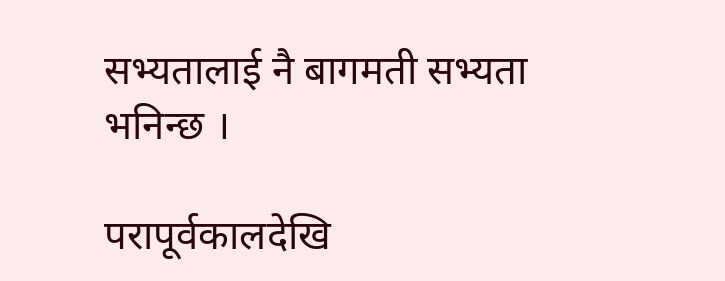सभ्यतालाई नै बागमती सभ्यता भनिन्छ ।

परापूर्वकालदेखि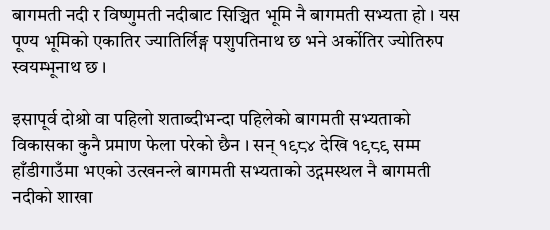बागमती नदी र विष्णुमती नदीबाट सिञ्चित भूमि नै बागमती सभ्यता हो । यस पूण्य भूमिको एकातिर ज्यातिर्लिङ्ग पशुपतिनाथ छ भने अर्कोतिर ज्योतिरुप स्वयम्भूनाथ छ ।

इसापूर्व दोश्रो वा पहिलो शताब्दीभन्दा पहिलेको बागमती सभ्यताको विकासका कुनै प्रमाण फेला परेको छैन । सन् १९८४ देखि १९८९ सम्म हाँडीगाउँमा भएको उत्खनन्ले बागमती सभ्यताको उद्गमस्थल नै बागमती नदीको शाखा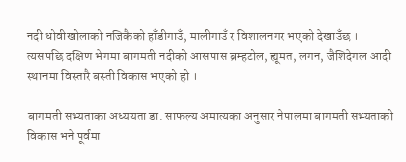नदी धोवीखोलाको नजिकैको हाँडीगाउँ, मालीगाउँ र विशालनगर भएको देखाउँछ । त्यसपछि दक्षिण भेगमा बागमती नदीको आसपास ब्रम्हटोल, ह्यूमत, लगन, जैशिदेगल आदी स्थानमा विस्तारै बस्ती विकास भएको हो ।

बागमती सभ्यताका अध्ययता डा. साफल्य अमात्यका अनुसार नेपालमा बागमती सभ्यताको विकास भने पूर्वमा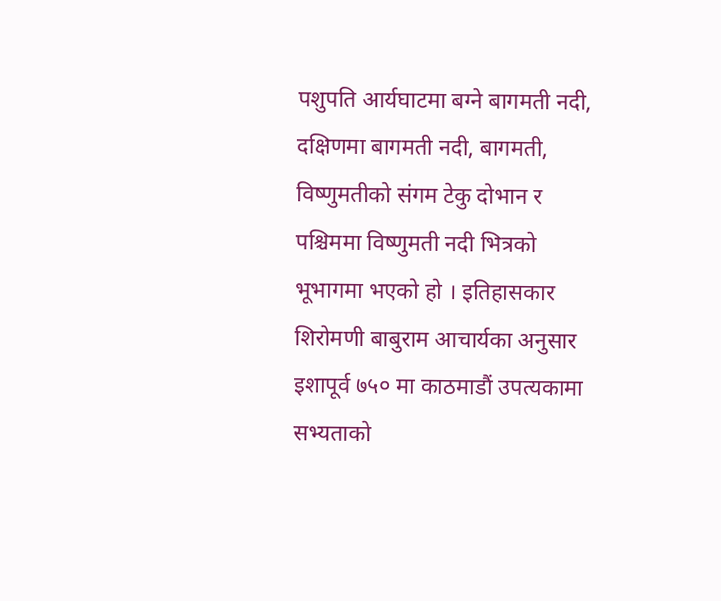पशुपति आर्यघाटमा बग्ने बागमती नदी, दक्षिणमा बागमती नदी, बागमती, विष्णुमतीको संगम टेकु दोभान र पश्चिममा विष्णुमती नदी भित्रको भूभागमा भएको हो । इतिहासकार शिरोमणी बाबुराम आचार्यका अनुसार इशापूर्व ७५० मा काठमाडौं उपत्यकामा सभ्यताको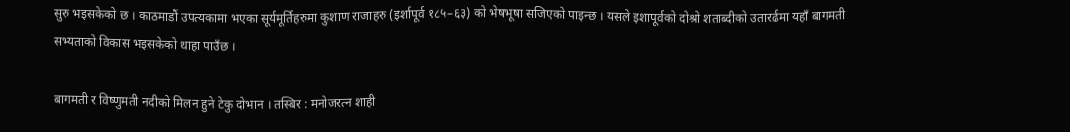सुरु भइसकेको छ । काठमाडौं उपत्यकामा भएका सूर्यमूर्तिहरुमा कुशाण राजाहरु (इर्शापूर्व १८५–६३) को भेषभूषा सजिएको पाइन्छ । यसले इशापूर्वको दोश्रो शताब्दीको उतारर्ढमा यहाँ बागमती सभ्यताको विकास भइसकेको थाहा पाउँछ ।

बागमती र विष्णुमती नदीको मिलन हुने टेकु दोभान । तस्बिर : मनोजरत्न शाही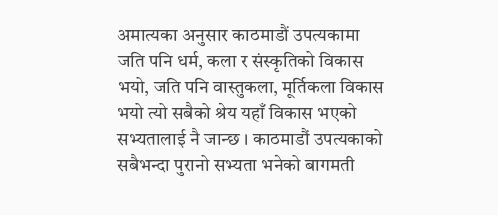अमात्यका अनुसार काठमाडौं उपत्यकामा जति पनि धर्म, कला र संस्कृतिको विकास भयो, जति पनि वास्तुकला, मूर्तिकला विकास भयो त्यो सबैको श्रेय यहाँ विकास भएको सभ्यतालाई नै जान्छ । काठमाडौं उपत्यकाको सबैभन्दा पुरानो सभ्यता भनेको बागमती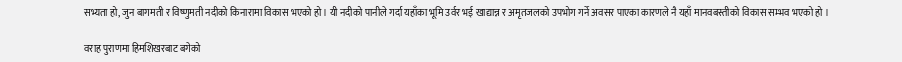सभ्यता हो, जुन बागमती र विष्णुमती नदीको किनारामा विकास भएको हो । यी नदीको पानीले गर्दा यहाँका भूमि उर्वर भई खाद्यान्न र अमृतजलको उपभोग गर्ने अवसर पाएका कारणले नै यहाँ मानवबस्तीको विकास सम्भव भएको हो ।

वराह पुराणमा हिमशिखरबाट बगेको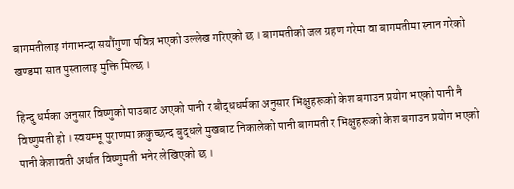बागमतीलाइ गंगाभन्दा सयौंगुणा पवित्र भएको उल्लेख गरिएको छ । बागमतीको जल ग्रहण गरेमा वा बागमतीमा स्नान गरेको खण्डमा सात पुस्तालाइ मुक्ति मिल्छ ।

हिन्दु धर्मका अनुसार विष्णुको पाउबाट अएको पानी र बौद्धधर्मका अनुसार भिक्षुहरूको केश बगाउन प्रयोग भएको पानी नै विष्णुमती हो । स्वयम्भू पुराणमा क्रकुच्छन्द बुद्धले मुखबाट निकालेको पानी बागमती र भिक्षुहरूको केश बगाउन प्रयोग भएको पानी केशावती अर्थात विष्णुमती भनेर लेखिएको छ ।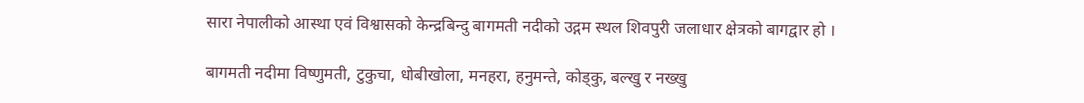सारा नेपालीको आस्था एवं विश्वासको केन्द्रबिन्दु बागमती नदीको उद्गम स्थल शिवपुरी जलाधार क्षेत्रको बागद्वार हो ।

बागमती नदीमा विष्णुमती, टुकुचा, धोबीखोला, मनहरा, हनुमन्ते, कोड्कु, बल्खु र नख्खु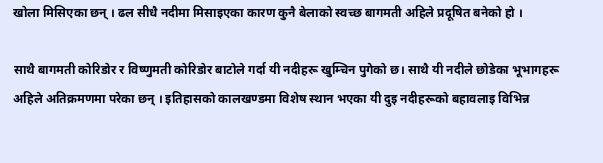खोला मिसिएका छन् । ढल सीधै नदीमा मिसाइएका कारण कुनै बेलाको स्वच्छ बागमती अहिले प्रदूषित बनेको हो ।

साथै बागमती कोरिडोर र विष्णुमती कोरिडोर बाटोले गर्दा यी नदीहरू खुम्चिन पुगेको छ। साथै यी नदीले छोडेका भूभागहरू अहिले अतिक्रमणमा परेका छन् । इतिहासको कालखण्डमा विशेष स्थान भएका यी दुइ नदीहरूको बहावलाइ विभिन्न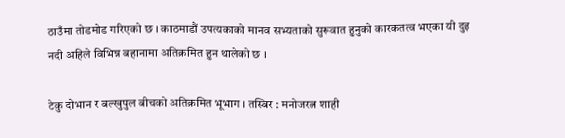ठाउँमा तोडमोड गरिएको छ । काठमाडौं उपत्यकाको मानव सभ्यताको सुरूवात हुनुको कारकतत्व भएका यी दुइ नदी अहिले विभिन्न बहानामा अतिक्रमित हुन थालेको छ ।

टेकु दोभान र बल्खुपुल बीचको अतिक्रमित भूभाग । तस्बिर : मनोजरत्न शाही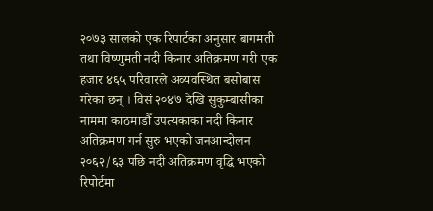२०७३ सालको एक रिपार्टका अनुसार बागमती तथा विष्णुमती नदी किनार अतिक्रमण गरी एक हजार ४६५ परिवारले अव्यवस्थित बसोबास गरेका छन् । विसं २०४७ देखि सुकुम्बासीका नाममा काठमाडौँ उपत्यकाका नदी किनार अतिक्रमण गर्न सुरु भएको जनआन्दोलन २०६२/६३ पछि नदी अतिक्रमण वृद्धि भएको रिपोर्टमा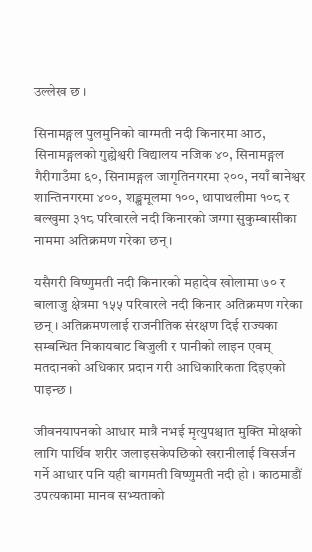उल्लेख छ ।

सिनामङ्गल पुलमुनिको वाग्मती नदी किनारमा आठ, सिनामङ्गलको गुह्येश्वरी विद्यालय नजिक ४०, सिनामङ्गल गैरीगाउँमा ६०, सिनामङ्गल जागृतिनगरमा २००, नयाँ बानेश्वर शान्तिनगरमा ४००, शङ्खमूलमा १००, थापाथलीमा १०८ र बल्खुमा ३१८ परिवारले नदी किनारको जग्गा सुकुम्बासीका नाममा अतिक्रमण गरेका छन् ।

यसैगरी विष्णुमती नदी किनारको महादेव खोलामा ७० र बालाजु क्षेत्रमा १५५ परिवारले नदी किनार अतिक्रमण गरेका छन् । अतिक्रमणलाई राजनीतिक संरक्षण दिई राज्यका सम्बन्धित निकायबाट बिजुली र पानीको लाइन एवम् मतदानको अधिकार प्रदान गरी आधिकारिकता दिइएको पाइन्छ ।

जीवनयापनको आधार मात्रै नभई मृत्युपश्चात मुक्ति मोक्षको लागि पार्थिव शरीर जलाइसकेपछिको खरानीलाई विसर्जन गर्ने आधार पनि यही बागमती विष्णुमती नदी हो । काठमाडौं उपत्यकामा मानव सभ्यताको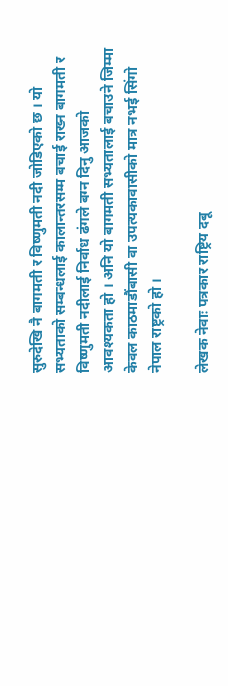सुरुदेखि नै बागमती र विष्णुमती नदी जोडिएको छ । यो सभ्यताको सम्बन्धलाई कालान्तरसम्म बचाई राख्न बागमती र विष्णुमती नदीलाई निर्वाध ढंगले बग्न दिनु आजको आवश्यकता हो । अनि यो बागमती सभ्यतालाई बचाउने जिम्मा केवल काठमाडौंबासी वा उपत्यकावासीको मात्र नभई सिंगो नेपाल राष्ट्रको हो ।

लेखक नेवाः पत्रकार राष्ट्रिय दबू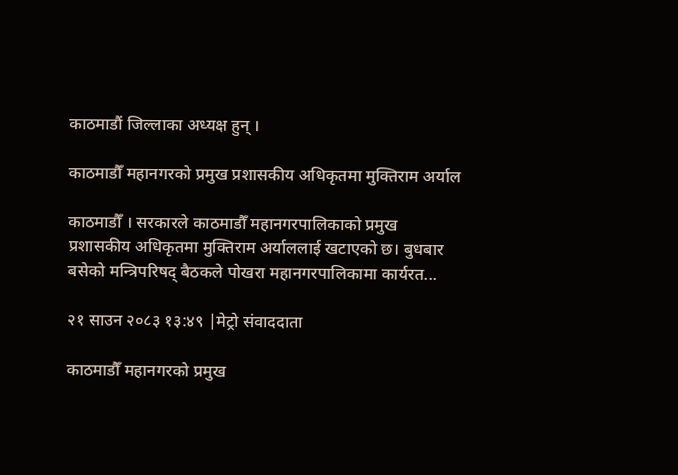काठमाडौं जिल्लाका अध्यक्ष हुन् ।

काठमाडौँ महानगरको प्रमुख प्रशासकीय अधिकृतमा मुक्तिराम अर्याल

काठमाडौँ । सरकारले काठमाडौँ महानगरपालिकाको प्रमुख प्रशासकीय अधिकृतमा मुक्तिराम अर्याललाई खटाएको छ। बुधबार बसेको मन्त्रिपरिषद् बैठकले पोखरा महानगरपालिकामा कार्यरत...

२१ साउन २०८३ १३:४९ |मेट्रो संवाददाता

काठमाडौँ महानगरको प्रमुख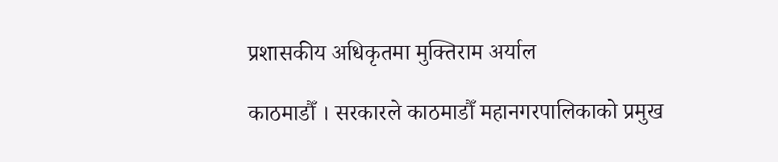प्रशासकीय अधिकृतमा मुक्तिराम अर्याल

काठमाडौँ । सरकारले काठमाडौँ महानगरपालिकाको प्रमुख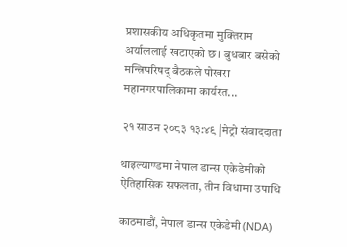प्रशासकीय अधिकृतमा मुक्तिराम अर्याललाई खटाएको छ। बुधबार बसेको मन्त्रिपरिषद् बैठकले पोखरा महानगरपालिकामा कार्यरत...

२१ साउन २०८३ १३:४९ |मेट्रो संवाददाता

थाइल्याण्डमा नेपाल डान्स एकेडेमीको ऐतिहासिक सफलता, तीन विधामा उपाधि

काठमाडौं, नेपाल डान्स एकेडेमी (NDA)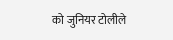को जुनियर टोलीले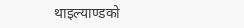थाइल्याण्डको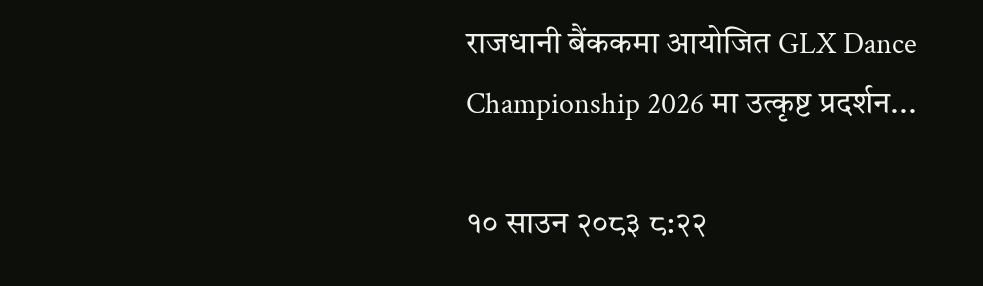राजधानी बैंककमा आयोजित GLX Dance Championship 2026 मा उत्कृष्ट प्रदर्शन...

१० साउन २०८३ ८:२२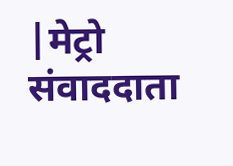|मेट्रो संवाददाता